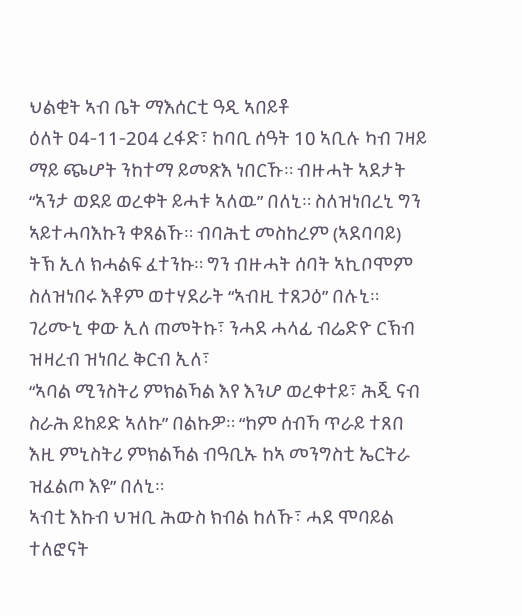ህልቂት ኣብ ቤት ማእሰርቲ ዓዲ ኣበይቶ
ዕለት 04-11-204 ረፋድ፣ ከባቢ ሰዓት 10 ኣቢሉ ካብ ገዛይ ማይ ጭሆት ንከተማ ይመጽእ ነበርኹ። ብዙሓት ኣደታት “ኣንታ ወደይ ወረቀት ይሓቱ ኣለዉ” በለኒ። ስለዝነበረኒ ግን ኣይተሓባእኩን ቀጸልኹ። ብባሕቲ መስከረም (ኣደባባይ) ትኽ ኢለ ክሓልፍ ፈተንኩ። ግን ብዙሓት ሰባት ኣኪቦሞም ስለዝነበሩ እቶም ወተሃደራት “ኣብዚ ተጸጋዕ” በሉኒ። ገሪሙኒ ቀው ኢለ ጠመትኩ፣ ንሓደ ሓላፊ ብሬድዮ ርኽብ ዝዛረብ ዝነበረ ቅርብ ኢለ፣
“ኣባል ሚንስትሪ ምክልኻል እየ እንሆ ወረቀተይ፣ ሕጂ ናብ ስራሕ ይከይድ ኣለኩ” በልኩዎ። “ከም ሰብኻ ጥራይ ተጸበ እዚ ምኒስትሪ ምክልኻል ብዓቢኡ ከኣ መንግስቲ ኤርትራ ዝፈልጦ እዩ” በለኒ።
ኣብቲ እኩብ ህዝቢ ሕውስ ክብል ከለኹ፣ ሓደ ሞባይል ተለፎናት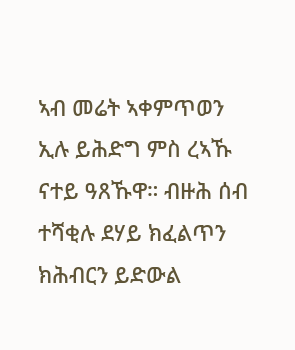ኣብ መሬት ኣቀምጥወን ኢሉ ይሕድግ ምስ ረኣኹ ናተይ ዓጸኹዋ። ብዙሕ ሰብ ተሻቂሉ ደሃይ ክፈልጥን ክሕብርን ይድውል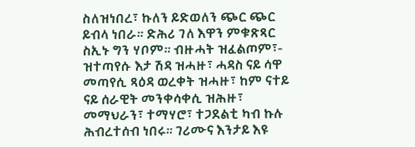ስለዝነበረ፣ ኩለን ይድወለን ጭር ጭር ይብላ ነበራ። ድሕሪ ገለ እዋን ምቁጽጻር ስኢኑ ግን ሃቦም። ብዙሓት ዝፈልጦም፣- ዝተጣየሱ እታ ሽዳ ዝሓዙ፣ ሓዳስ ናይ ሳዋ መጣየሲ ጻዕዳ ወረቀት ዝሓዙ፣ ከም ናተይ ናይ ሰራዊት መንቀሳቀሲ ዝሕዙ፣ መማህራን፣ ተማሃሮ፣ ተጋደልቲ ካብ ኩሉ ሕብረተሰብ ነበሩ። ገሪሙና እንታይ እዩ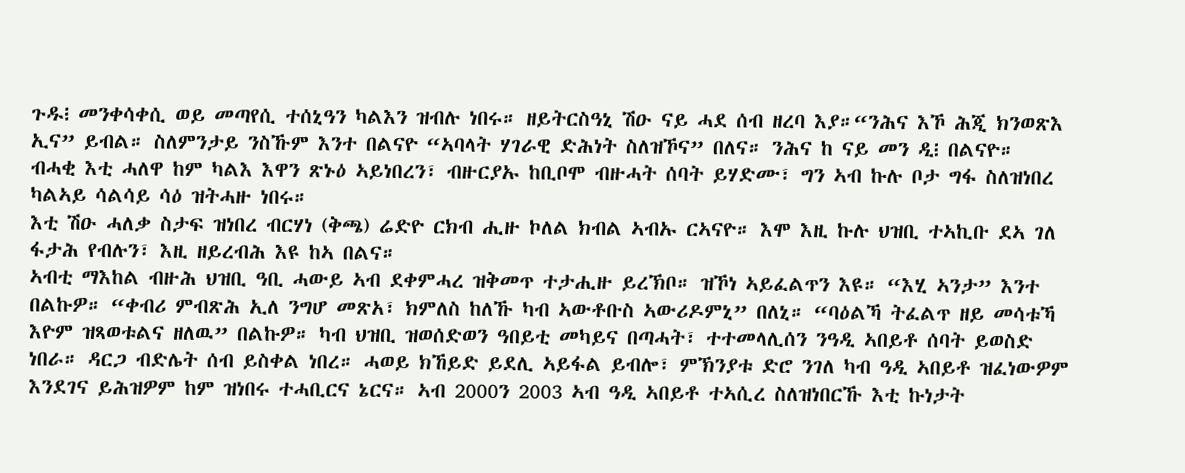ጉዱ᎒ መንቀሳቀሲ ወይ መጣየሲ ተሰኒዓን ካልእን ዝብሉ ነበሩ። ዘይትርስዓኒ ሽዑ ናይ ሓደ ሰብ ዘረባ እያ።“ንሕና እኾ ሕጂ ክንወጽእ ኢና” ይብል። ስለምንታይ ንስኹም እንተ በልናዮ “ኣባላት ሃገራዊ ድሕነት ስለዝኾና” በለና። ንሕና ከ ናይ መን ዲ᎒ በልናዮ።
ብሓቂ እቲ ሓለዋ ከም ካልእ እዋን ጽኑዕ ኣይነበረን፣ ብዙርያኡ ከቢቦሞ ብዙሓት ሰባት ይሃድሙ፣ ግን ኣብ ኩሉ ቦታ ግፋ ስለዝነበረ ካልኣይ ሳልሳይ ሳዕ ዝትሓዙ ነበሩ።
እቲ ሽዑ ሓለቃ ስታፍ ዝነበረ ብርሃነ (ቅጫ) ሬድዮ ርክብ ሒዙ ኮለል ክብል ኣብኡ ርኣናዮ። እሞ እዚ ኩሉ ህዝቢ ተኣኪቡ ደኣ ገለ ፋታሕ የብሉን፣ እዚ ዘይረብሕ እዩ ከኣ በልና።
ኣብቲ ማእከል ብዙሕ ህዝቢ ዓቢ ሓውይ ኣብ ደቀምሓረ ዝቅመጥ ተታሒዙ ይረኽቦ። ዝኾነ ኣይፈልጥን እዩ። “እሂ ኣንታ” እንተ በልኩዎ። “ቀብሪ ምብጽሕ ኢለ ንግሆ መጽአ፣ ክምለስ ከለኹ ካብ ኣውቶቡስ ኣውሪዶምኒ” በለኒ። “ባዕልኻ ትፈልጥ ዘይ መሳቱኻ እዮም ዝጻወቱልና ዘለዉ” በልኩዎ። ካብ ህዝቢ ዝወሰድወን ዓበይቲ መካይና በጣሓት፣ ተተመላሊሰን ንዓዲ ኣበይቶ ሰባት ይወስድ ነበራ። ዳርጋ ብድሌት ሰብ ይስቀል ነበረ። ሓወይ ክኸይድ ይደሊ ኣይፋል ይብሎ፣ ምኽንያቱ ድሮ ንገለ ካብ ዓዲ ኣበይቶ ዝፈነውዎም እንደገና ይሕዝዎም ከም ዝነበሩ ተሓቢርና ኔርና። ኣብ 2000ን 2003 ኣብ ዓዲ ኣበይቶ ተኣሲረ ስለዝነበርኹ እቲ ኩነታት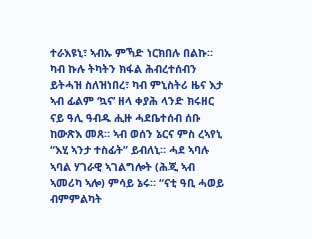ተራእዩኒ፣ ኣብኡ ምኻድ ነርክበሉ በልኩ።
ካብ ኩሉ ትካትን ክፋል ሕብረተሰብን ይትሓዝ ስለዝነበረ፣ ካብ ምኒስትሪ ዜና እታ ኣብ ፊልም ‘ኳና’ ዘላ ቀያሕ ላንድ ክሩዘር ናይ ዓሊ ዓብዱ ሒዙ ሓደቤተሰብ ሰቡ ከውጽእ መጸ። ኣብ ወሰን ኔርና ምስ ረኣየኒ “እሂ ኣንታ ተስፊት” ይብለኒ። ሓደ ኣባሉ ኣባል ሃገራዊ ኣገልግሎት (ሕጂ ኣብ ኣመሪካ ኣሎ) ምሳይ ኔሩ። “ናቲ ዓቢ ሓወይ ብምምልካት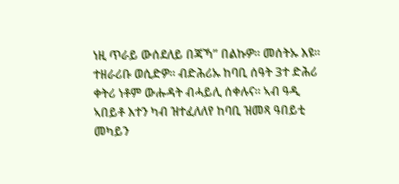ነዚ ጥራይ ውሰደለይ በጃኻ” በልኩዎ። መሰትኡ እዩ። ተዘራሪቡ ወሲድዎ። ብድሕሪኡ ከባቢ ሰዓት 3ተ ድሕሪ ቀትሪ ነቶም ውሑዳት ብሓይሊ ሰቀሉና። ኣብ ዓዲ ኣበይቶ እተን ካብ ዝተፈለለየ ከባቢ ዝመጻ ዓበይቲ መካይን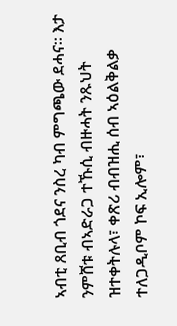ኣብቲ ጸቢብ ጎደና ንስረ ካብ ምግጫው ደሓና። እታ ንምሸቱ ብኣድራጋ ተኹሲ ብዙሓት ንጹህት ዝተቀትሉላ፣ ቀጽሪ ብብዝሒ ሰብ ኣዕልቅልቃ ተለጋዲቦም ኮፍ ኢሎም፣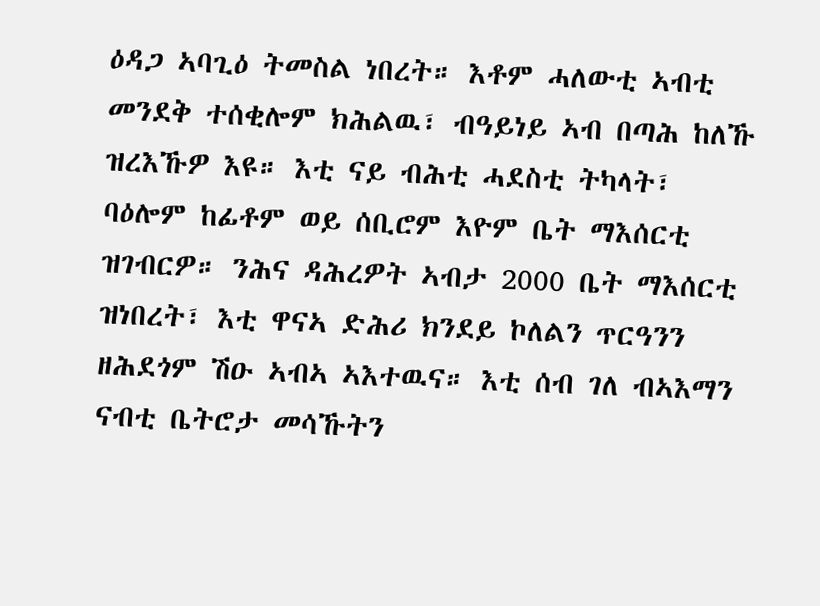ዕዳጋ ኣባጊዕ ትመስል ነበረት። እቶም ሓለውቲ ኣብቲ መንደቅ ተሰቂሎም ክሕልዉ፣ ብዓይነይ ኣብ በጣሕ ከለኹ ዝረእኹዎ እዩ። እቲ ናይ ብሕቲ ሓደስቲ ትካላት፣ ባዕሎም ከፊቶም ወይ ሰቢሮም እዮም ቤት ማእሰርቲ ዝገብርዎ። ንሕና ዳሕረዎት ኣብታ 2000 ቤት ማእሰርቲ ዝነበረት፣ እቲ ዋናኣ ድሕሪ ክንደይ ኮለልን ጥርዓንን ዘሕደጎም ሽዑ ኣብኣ ኣእተዉና። እቲ ሰብ ገለ ብኣእማን ናብቲ ቤትሮታ መሳኹትን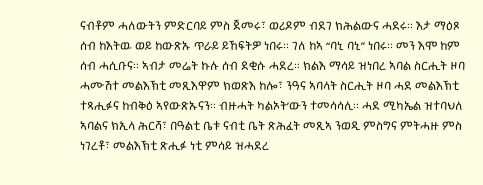ናብቶም ሓለውትን ምድርባይ ምስ ጀመሩ፣ ወሪዶም ብደገ ክሕልውና ሓደሩ። እታ ማዕጾ ሰብ ከእትዉ ወይ ከውጽኡ ጥራይ ይኸፍትዎ ነበሩ። ገለ ከኣ “ባኒ ባኒ” ነበሩ። መን እሞ ከም ሰብ ሓሲቡና። ኣብታ መሬት ኩሉ ሰብ ደቂሱ ሓደረ። ክልእ ማሳይ ዝነበረ ኣባል ስርሒት ዞባ ሓሙሽተ መልእኽቲ መጺእዋም ክወጽእ ከሎ፣ ንዓና ኣባላት ስርሒት ዞባ ሓደ መልእኽቲ ተጻሒፉና ከብቅዕ ኣየውጽኡናን። ብዙሓት ካልኦት’ውን ተመሳሳሊ። ሓደ ሚካኤል ዝተባህለ ኣባልና ክኢላ ሕርሻ፣ በዓልቲ ቤቱ ናብቲ ቤት ጽሕፈት መጺኣ ንወዲ ምስግና ምትሓዙ ምስ ነገረቶ፣ መልእኽቲ ጽሒፉ ነቲ ምሳይ ዝሓደረ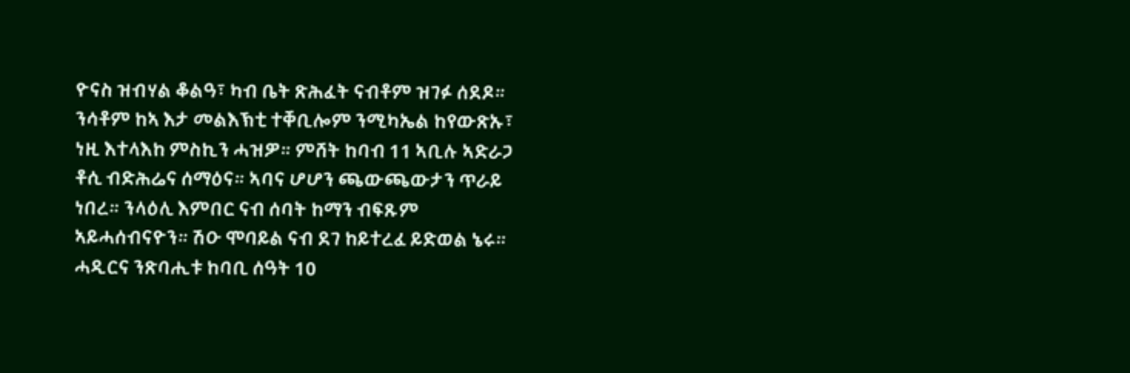ዮናስ ዝብሃል ቆልዓ፣ ካብ ቤት ጽሕፈት ናብቶም ዝገፉ ሰደዶ። ንሳቶም ከኣ እታ መልእኽቲ ተቐቢሎም ንሚካኤል ከየውጽኡ፣ ነዚ እተላእከ ምስኪን ሓዝዎ። ምሸት ከባብ 11 ኣቢሉ ኣድራጋ ቶሲ ብድሕሬና ሰማዕና። ኣባና ሆሆን ጫውጫውታን ጥራይ ነበረ። ንላዕሊ እምበር ናብ ሰባት ከማን ብፍጹም ኣይሓሰብናዮን። ሽዑ ሞባይል ናብ ደገ ከይተረፈ ይድወል ኔሩ።
ሓዲርና ንጽባሒቱ ከባቢ ሰዓት 10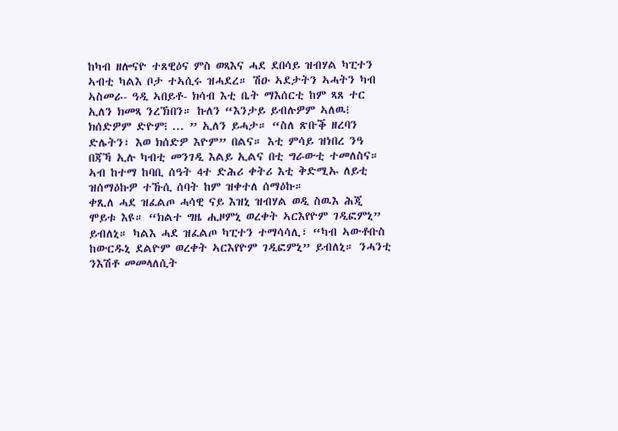ከካብ ዘሎናዮ ተጸዊዕና ምስ ወጻእና ሓደ ደበሳይ ዝብሃል ካፒተን ኣብቲ ካልእ ቦታ ተኣሲሩ ዝሓደረ። ሽዑ ኣደታትን ኣሓትን ካብ ኣስመራ- ዓዲ ኣበይቶ- ክሳብ እቲ ቤት ማእሰርቲ ከም ጻጸ ተር ኢለን ክመጻ ንረኽበን። ኩለን “እንታይ ይብሉዎም ኣለዉ᎒ ክሰድዎም ድዮም᎒ ... ” ኢለን ይሓታ። “ስለ ጽቡቕ ዘረባን ድሌትን፣ እወ ክሰድዎ እዮም” በልና። እቲ ምሳይ ዝነበረ ንዓ በጃኻ ኢሉ ካብቲ መንገዲ እልይ ኢልና በቲ ግራውቲ ተመለስና። ኣብ ከተማ ከባቢ ሰዓት 4ተ ድሕሪ ቀትሪ እቲ ቅድሚኡ ለይቲ ዝሰማዕኩዎ ተኹሲ ሰባት ከም ዝቀተለ ሰማዕኩ።
ቀጺለ ሓደ ዝፈልጦ ሓሳዊ ናይ እዝኒ ዝብሃል ወዲ ስዉእ ሕጂ ሞይቱ እዩ። “ክልተ ግዜ ሒዞምኒ ወረቀት ኣርእየዮም ገዲፎምኒ” ይብለኒ። ካልእ ሓደ ዝፈልጦ ካፒተን ተማሳሳሊ፣ “ካብ ኣውቶቡስ ከውርዱኒ ደልዮም ወረቀት ኣርእየዮም ገዲፎምኒ” ይብለኒ። ንሓንቲ ንእሽቶ መመላለሲት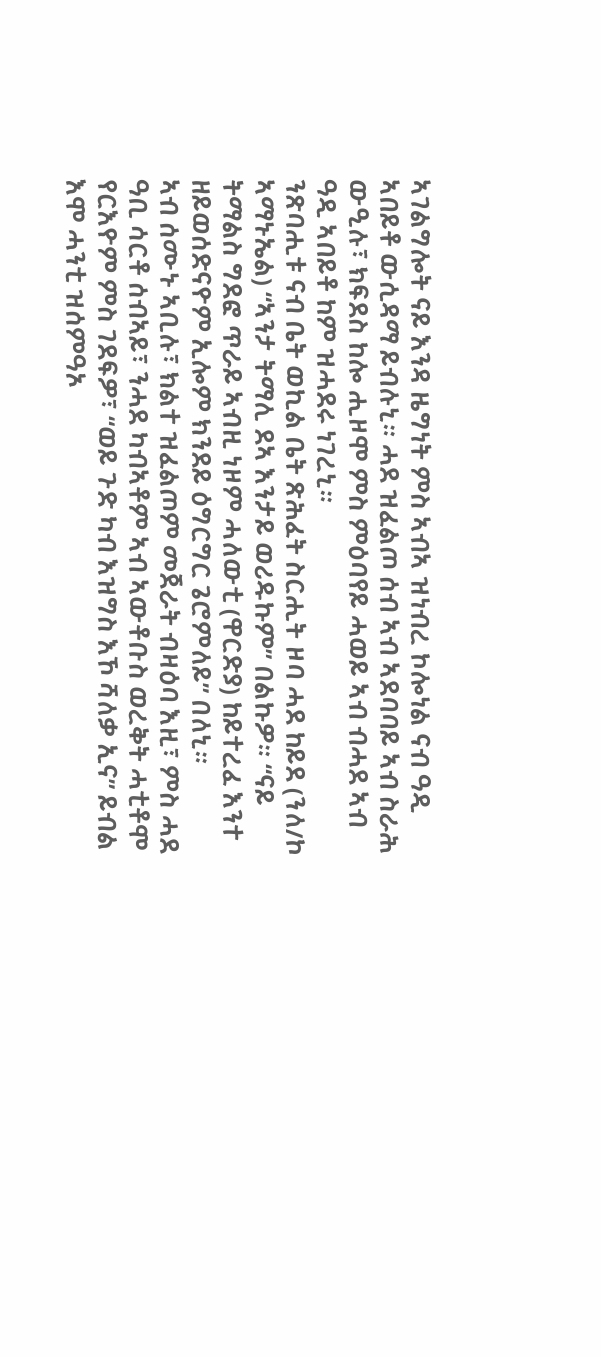ኣገልግሎት ናይ እንዳ ዜግነት ምስ ኣብኣ ዝነብረ ኮሎነል ናብ ዓዲ ኣበይቶ ውሲዳማ ይብሉኒ። ሓደ ዝፈልጦ ሰብ ኣብ ኣደባባይ ኣብ ስራሕ ውዒሉ፣ ክፍደስ ከሎ ሒዞሞ ምስ ምዕባየይ ሓወይ ኣብ ብሓደ ኣብ ዓዲ ኣበይቶ ከም ዝሓደሩ ነገረኒ።
ንጽባሒቱ ናብ ቤት ወኪል ቤት ጽሕፈት ስርሒት ዞባ ሓደ ከይደ (ንለ/ኮ ኣማኑኤል) “ኣንታ ትማሊ ደኣ እንታይ ወሪዱኩም” በልኩዎ። “ናይ ትማልስ ግደፎ ጥራይ ኣብዚ ነዞም ሓለውቲ (ዋርድያ) ከይተረፈ እንተ ዘይወሰድናዮም ኢሎም ክንደይ ዕግርግር ጌሮምለይ” በለኒ።
ኣብ ሰሙኑ ኣቢሉ፣ ክልተ ዝፈልጦም መጀራት ብዛዕባ እዚ፣ ምስ ሓደ ዓቢ ሳርቶ ሰብኣይ፣ ንሓደ ካብኣቶም ኣብ ኣውቶቡስ ወረቅት ሓቲቶሞ የርእዮም ምስ ገደፍዎ፣ “ወይ ጉድ ካብ እዝግስ እኾ ሻለቃ ኢና” ይብል እሞ ሓንቲ ዝሰምዓኦ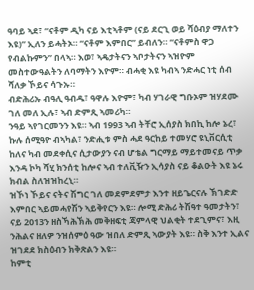ዓባይ ኣደ፣ “ናቶም ዲካ ናይ እቲኣቶም (ናይ ደርጊ ወይ ሻዕብያ ማለተን እዩ)” ኢለን ይሓትኦ። “ናቶም እምበር” ይብለን። “ናቶምስ ዋጋ የብልኩምን” በላኣ። እወ፣ ኣዴታትናን ኣቦታትናን ኣዝዮም መስተውዓልትን ለባማትን እዮም። ብሓቂ እዩ ካብኣ ንድሓር ነቲ ሰብ ሻለቃ ኾይና ሳጉኡ።
ብድሕሪኡ ብዓሊ ዓብዱ፣ ዓዋሉ እዮም፣ ካብ ሃገራዊ ግቡኦም ዝሃደሙ ገለ መለ ኢሉ፣ ኣብ ድምጺ ኣመሪካ።
ንዓይ ኣየገርመንን እዩ። ኣብ 1993 ኣብ ትቸሮ ኢሰያስ ክበኪ ከሎ ኔረ፣ ኩሉ ሰሚዓዮ ብኣካል፣ ንድሒቱ ምስ ሓደ ዓርከይ ተመሃሮ ዩኒቨርሲቲ ከለና ካብ መደቀሲና ሲታውያን ናብ ሆቴል ግርማይ ማይተመናይ ጥቃ እንዳ ኮካ ሻሂ ክንሰቲ ከሎና ኣብ ተለቪዥን ኢሳያስ ናይ ቆልዑት እዩ ኔሩ ክብል ስለዝዝከረኒ።
ዝኾነ ኾይና ናትና ሽግር ገለ መደምደምታ እንተ ዘይጌርናሉ ኽገድድ እምበር ኣይመሓየሽን ኣይቅየርን እዩ። ሎሚ ድሕሪ ትሽዓተ ዓመታትን፣ ናይ 2013ን ዘስኻሕኽሕ መቅዘፍቲ ጃምላዊ ህልቂት ተደጊምና፣ እዚ ንሕልና ዘለዎ ንዝሰምዕ ዓው ዝበለ ድምጺ ኣውያት እዩ። ስቅ እንተ ኢልና ዝገደደ ክስዕብን ክቅጽልን እዩ።
ከምቲ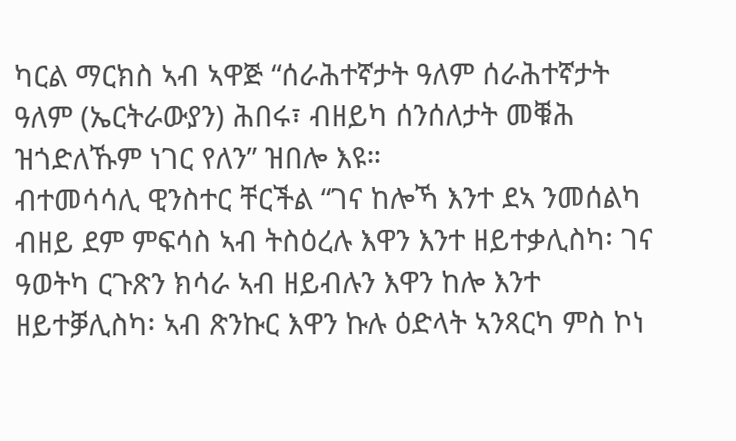ካርል ማርክስ ኣብ ኣዋጅ “ሰራሕተኛታት ዓለም ሰራሕተኛታት ዓለም (ኤርትራውያን) ሕበሩ፣ ብዘይካ ሰንሰለታት መቑሕ ዝጎድለኹም ነገር የለን” ዝበሎ እዩ።
ብተመሳሳሊ ዊንስተር ቸርችል “ገና ከሎኻ እንተ ደኣ ንመሰልካ ብዘይ ደም ምፍሳስ ኣብ ትስዕረሉ እዋን እንተ ዘይተቃሊስካ፡ ገና ዓወትካ ርጉጽን ክሳራ ኣብ ዘይብሉን እዋን ከሎ እንተ ዘይተቓሊስካ፡ ኣብ ጽንኩር እዋን ኩሉ ዕድላት ኣንጻርካ ምስ ኮነ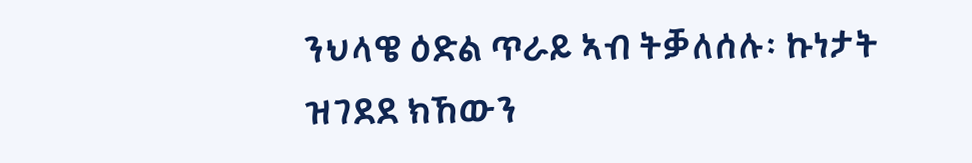ንህላዌ ዕድል ጥራይ ኣብ ትቓለሰሉ፡ ኩነታት ዝገደደ ክኸውን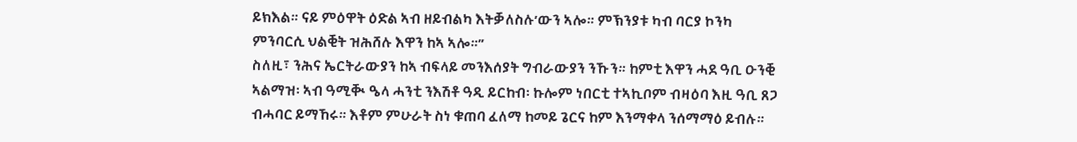ይክእል። ናይ ምዕዋት ዕድል ኣብ ዘይብልካ እትቓለስሉ’ውን ኣሎ። ምኽንያቱ ካብ ባርያ ኮንካ ምንባርሲ ህልቒት ዝሕሸሉ እዋን ከኣ ኣሎ።”
ስለዚ፣ ንሕና ኤርትራውያን ከኣ ብፍላይ መንእሰያት ግብራውያን ንኹን። ከምቲ እዋን ሓደ ዓቢ ዑንቒ ኣልማዝ፡ ኣብ ዓሚቚ ዔላ ሓንቲ ንእሽቶ ዓዲ ይርከብ፡ ኩሎም ነበርቲ ተኣኪቦም ብዛዕባ እዚ ዓቢ ጸጋ ብሓባር ይማኸሩ። እቶም ምሁራት ስነ ቁጠባ ፈለማ ከመይ ጌርና ከም እንማቀላ ንሰማማዕ ይብሉ።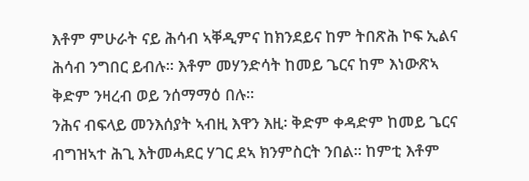እቶም ምሁራት ናይ ሕሳብ ኣቐዲምና ከክንደይና ከም ትበጽሕ ኮፍ ኢልና ሕሳብ ንግበር ይብሉ። እቶም መሃንድሳት ከመይ ጌርና ከም እነውጽኣ ቅድም ንዛረብ ወይ ንሰማማዕ በሉ።
ንሕና ብፍላይ መንእሰያት ኣብዚ እዋን እዚ፡ ቅድም ቀዳድም ከመይ ጌርና ብግዝኣተ ሕጊ እትመሓደር ሃገር ደኣ ክንምስርት ንበል። ከምቲ እቶም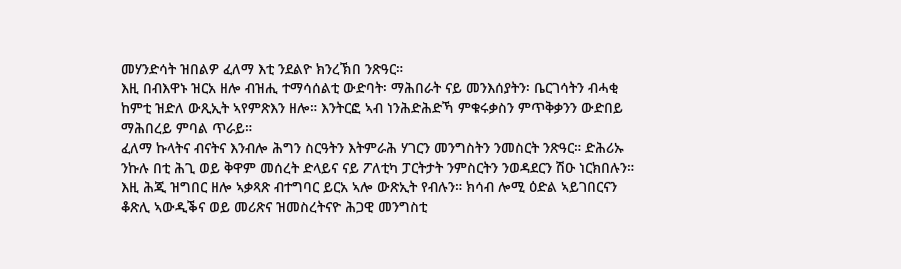መሃንድሳት ዝበልዎ ፈለማ እቲ ንደልዮ ክንረኽበ ንጽዓር።
እዚ በብእዋኑ ዝርአ ዘሎ ብዝሒ ተማሳሰልቲ ውድባት፡ ማሕበራት ናይ መንእሰያትን፡ ቤርገሳትን ብሓቂ ከምቲ ዝድለ ውጺኢት ኣየምጽእን ዘሎ። እንትርፎ ኣብ ነንሕድሕድኻ ምቁሩቃስን ምጥቅቃንን ውድበይ ማሕበረይ ምባል ጥራይ።
ፈለማ ኩላትና ብናትና እንብሎ ሕግን ስርዓትን እትምራሕ ሃገርን መንግስትን ንመስርት ንጽዓር። ድሕሪኡ ንኩሉ በቲ ሕጊ ወይ ቅዋም መሰረት ድላይና ናይ ፖለቲካ ፓርትታት ንምስርትን ንወዳደርን ሽዑ ነርክበሉን። እዚ ሕጂ ዝግበር ዘሎ ኣቃጻጽ ብተግባር ይርአ ኣሎ ውጽኢት የብሉን። ክሳብ ሎሚ ዕድል ኣይገበርናን ቆጽሊ ኣውዲቕና ወይ መሪጽና ዝመስረትናዮ ሕጋዊ መንግስቲ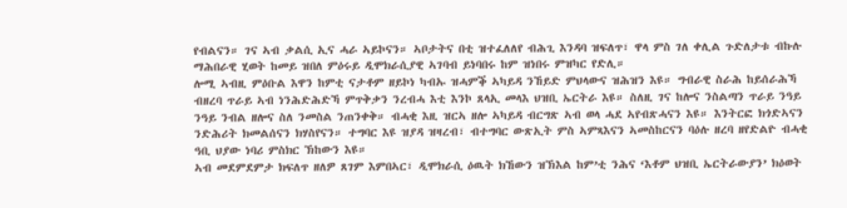የብልናን። ገና ኣብ ቃልሲ ኢና ሓራ ኣይኮናን። ኣቦታትና በቲ ዝተፈለለየ ብሕጊ እንዳባ ዝፍለጥ፣ ዋላ ምስ ገለ ቀሊል ጉድለታቱ ብኩሉ ማሕበራዊ ሂወት ከመይ ዝበለ ምዕሩይ ዲሞክራሲያዊ ኣገባብ ይነባበሩ ከም ዝነበሩ ምዝካር የድሊ።
ሎሚ ኣብዚ ምዕቡል እዋን ከምቲ ናታቶም ዘይኮነ ካብኡ ዝሓምቕ ኣካይዳ ንኸይድ ምህላውና ዝሕዝን እዩ። ግብራዊ ስራሕ ከይሰራሕኻ ብዘረባ ጥራይ ኣብ ነንሕድሕድኻ ምጥቅቃን ንረብሓ እቲ እንኮ ጸላኢ መላእ ህዝቢ ኤርትራ እዩ። ስለዚ ገና ከሎና ንስልጣን ጥራይ ንዓይ ንዓይ ንብል ዘሎና ስለ ንመስል ንጠንቀቅ። ብሓቂ እዚ ዝርኣ ዘሎ ኣካይዳ ብርግጽ ኣብ ወላ ሓደ ኣየብጽሓናን እዩ። እንትርፎ ክጎድኣናን ንድሕሪት ክመልሰናን ክሃስየናን። ተግባር እዩ ዝያዳ ዝዛረብ፣ ብተግባር ውጽኢት ምስ ኣምጻእናን ኣመስከርናን ባዕሉ ዘረባ ዘየድልዮ ብሓቂ ዓቢ ህያው ነባሪ ምስክር ኽከውን እዩ።
ኣብ መደምደምታ ክፍለጥ ዘለዎ ጸገም እምበኣር፣ ዲሞክራሲ ዕዉት ክኸውን ዝኽእል ከም’ቲ ንሕና ‘እቶም ህዝቢ ኤርትራውያን’ ክዕወት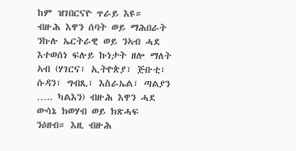ከም ዝገበርናዮ ጥራይ እዩ።
ብዙሕ እዋን ሰባት ወይ ማሕበራት ንኩሉ ኤርትራዊ ወይ ንኣብ ሓደ እተወሰነ ፍሉይ ኩነታት ዘሎ ማለት ኣብ (ሃገርና፣ ኢትዮጵያ፣ ጅቡቲ፣ ሱዳን፣ ግብጺ፣ እስራኤል፣ ጣልያን ….. ካልእን) ብዙሕ እዋን ሓደ ውሳኔ ክወሃብ ወይ ክጽሓፍ ንዕዘብ። እዚ ብዙሕ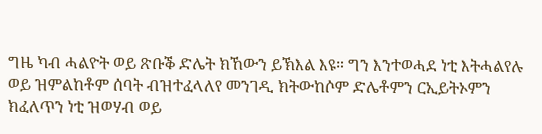ግዜ ካብ ሓልዮት ወይ ጽቡቕ ድሌት ክኸውን ይኽእል እዩ። ግን እንተወሓደ ነቲ እትሓልየሉ ወይ ዝምልከቶም ሰባት ብዝተፈላለየ መንገዲ ክትውከሶም ድሌቶምን ርኢይትኦምን ክፈለጥን ነቲ ዝወሃብ ወይ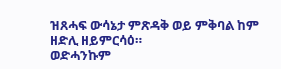ዝጸሓፍ ውሳኔታ ምጽዳቅ ወይ ምቅባል ከም ዘድሊ ዘይምርሳዕ።
ወድሓንኩም